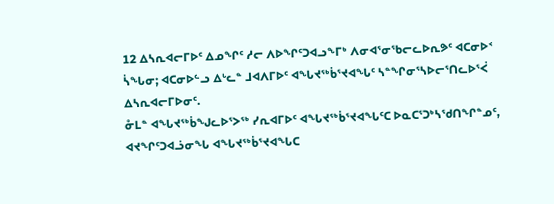12 ᐃᓴᕆᐊᓕᒥᐅᑦ ᐃᓄᖏᑦ ᓱᓕ ᐱᐅᖏᑦᑐᐊᓗᖕᒥᒃ ᐱᓂᐊᕐᓂᖃᓕᓚᐅᕆᕗᑦ ᐊᑕᓂᐅᑉ ᓵᖓᓂ; ᐊᑕᓂᐅᓪᓗ ᐃᒡᓚᓐ ᒧᐊᐱᒥᐅᑦ ᐊᖓᔪᖅᑳᕐᔪᐊᖓᑦ ᓴᓐᖏᓂᕐᓴᐅᓕᕐᑎᓚᐅᕐᐹ ᐃᓴᕆᐊᓕᒥᐅᓂᑦ.
ᓁᒪᓐ ᐊᖓᔪᖅᑳᖑᓚᐅᕐᐳᖅ ᓯᕆᐊᒥᐅᑦ ᐊᖓᔪᖅᑳᕐᔪᐊᖓᑦᑕ ᐅᓇᑕᕐᑐᒃᓴᖁᑎᖏᓐᓄᑦ, ᐊᔪᖏᑦᑐᐊᓘᓂᖓ ᐊᖓᔪᖅᑳᕐᔪᐊᖓᑕ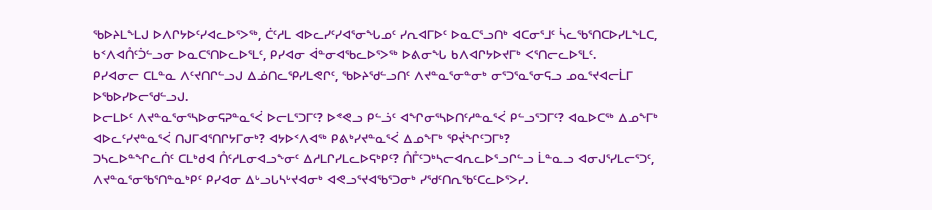ᖃᐅᔨᒪᖕᒪᒍ ᐅᐱᒋᔭᐅᑦᓯᐊᓚᐅᕐᐳᖅ, ᑖᑦᓱᒪ ᐊᐅᓚᓯᑦᓯᐊᕐᓂᖓᓄᑦ ᓯᕆᐊᒥᐅᑦ ᐅᓇᑕᕐᓗᑎᒃ ᐊᑕᓂᕐᒧᑦ ᓵᓚᖃᕐᑎᑕᐅᓯᒪᖕᒪᑕ, ᑲᑉᐱᐊᑍᑦᑑᓪᓗᓂ ᐅᓇᑕᕐᑎᐅᓚᐅᕐᒪᑦ, ᑭᓯᐊᓂ ᐋᓐᓂᐊᖃᓚᐅᕐᐳᖅ ᐅᕕᓂᖓ ᑲᐱᐊᒋᔭᐅᔪᒥᒃ ᐸᕐᑎᓕᓚᐅᕐᒪᑦ.
ᑭᓯᐊᓂᓕ ᑕᒪᓐᓇ ᐱᑦᔪᑎᒋᓪᓗᒍ ᐃᓅᑎᓚᕿᓯᒪᕙᒋᑦ, ᖃᐅᔨᖁᓪᓗᑎᑦ ᐱᔪᓐᓇᕐᓂᓐᓂᒃ ᓂᕐᑐᕐᓇᕐᓂᕋᓗ ᓄᓇᕐᔪᐊᓕᒫᒥ ᐅᖃᐅᓯᐅᓕᖁᓪᓗᒍ.
ᐅᓕᒪᐅᑦ ᐱᔪᓐᓇᕐᓂᕐᓴᐅᓂᕋᕈᓐᓇᕐᐹ ᐅᓕᒪᕐᑐᒥᑦ? ᐅᕝᕙᓗ ᑭᓪᓘᑦ ᐊᖏᓂᕐᓴᐅᑎᑦᓱᓐᓇᕐᐹ ᑭᓪᓗᕐᑐᒥᑦ? ᐊᓇᐅᑕᖅ ᐃᓄᖕᒥᒃ ᐊᐅᓚᑦᓯᔪᓐᓇᕐᐹ ᑎᒍᒥᐊᕐᑎᒋᔭᒥᓂᒃ? ᐊᔭᐅᑉᐱᐊᖅ ᑭᕕᒃᓯᔪᓐᓇᕐᐹ ᐃᓄᖕᒥᒃ ᕿᔫᖏᑦᑐᒥᒃ?
ᑐᓴᓚᐅᓐᖏᓚᑏᑦ ᑕᒪᒃᑯᐊ ᑍᑦᓱᒪᓂᐊᓗᖕᓂᑦ ᐃᓱᒪᒋᓯᒪᓚᐅᕋᒃᑭᑦ? ᑍᒤᑦᑐᒃᓴᓕᐊᕆᓚᐅᕐᓗᒋᓪᓗ ᒫᓐᓇᓗ ᐊᓂᒍᕐᓯᒪᓕᕐᑐᑦ, ᐱᔪᓐᓇᕐᓂᖃᕐᑎᓐᓇᒃᑭᑦ ᑭᓯᐊᓂ ᐃᒡᓗᒐᓴᒡᔪᐊᓂᒃ ᐊᕙᓗᕐᔪᐊᖃᕐᑐᓂᒃ ᓯᖁᑦᑎᕆᖃᑦᑕᓚᐅᕐᐳᓯ.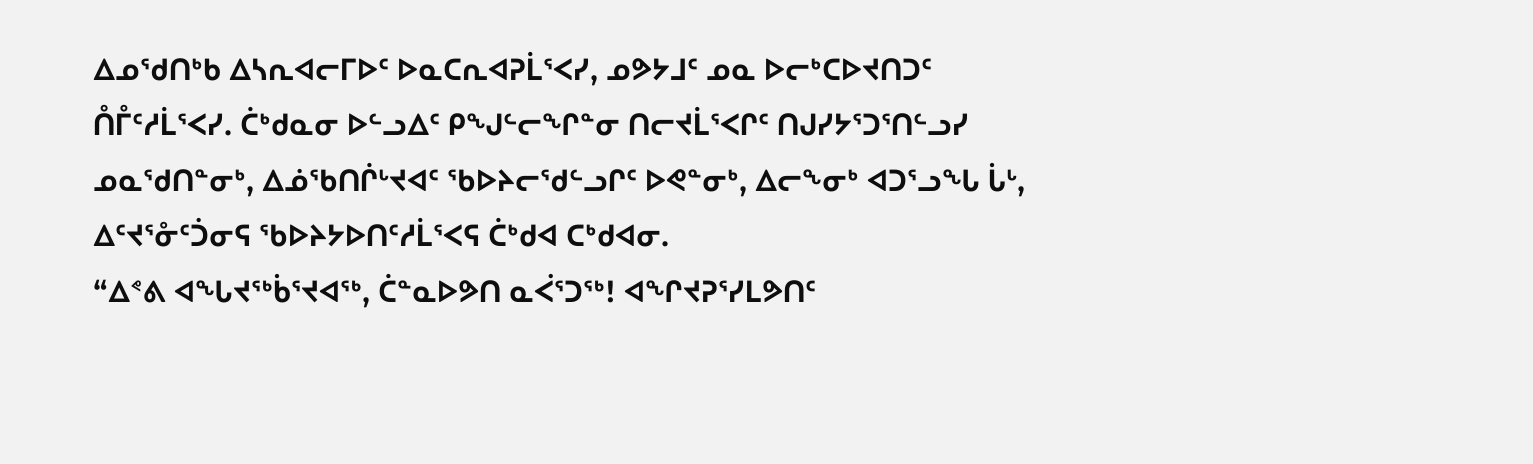ᐃᓄᖁᑎᒃᑲ ᐃᓴᕆᐊᓕᒥᐅᑦ ᐅᓇᑕᕆᐊᕈᒫᕐᐸᓯ, ᓄᕗᔭᒧᑦ ᓄᓇ ᐅᓕᒃᑕᐅᔪᑎᑐᑦ ᑍᒤᑦᓱᒫᕐᐸᓯ. ᑖᒃᑯᓇᓂ ᐅᓪᓗᐃᑦ ᑭᖑᓪᓕᖏᓐᓂ ᑎᓕᔪᒫᕐᐸᒋᑦ ᑎᒍᓯᔭᕐᑐᕐᑎᓪᓗᓯ ᓄᓇᖁᑎᓐᓂᒃ, ᐃᓅᖃᑎᒌᒡᔪᐊᑦ ᖃᐅᔨᓕᖁᓪᓗᒋᑦ ᐅᕙᓐᓂᒃ, ᐃᓕᖕᓂᒃ ᐊᑐᕐᓗᖓ ᒑᒡ, ᐃᑦᔪᕐᓁᑦᑑᓂᕋ ᖃᐅᔨᔭᐅᑎᑦᓱᒫᕐᐸᕋ ᑖᒃᑯᐊ ᑕᒃᑯᐊᓂ.
“ᐃᕝᕕ ᐊᖓᔪᖅᑳᕐᔪᐊᖅ, ᑖᓐᓇᐅᕗᑎ ᓇᐹᕐᑐᖅ! ᐊᖏᔪᕈᕐᓯᒪᕗᑎᑦ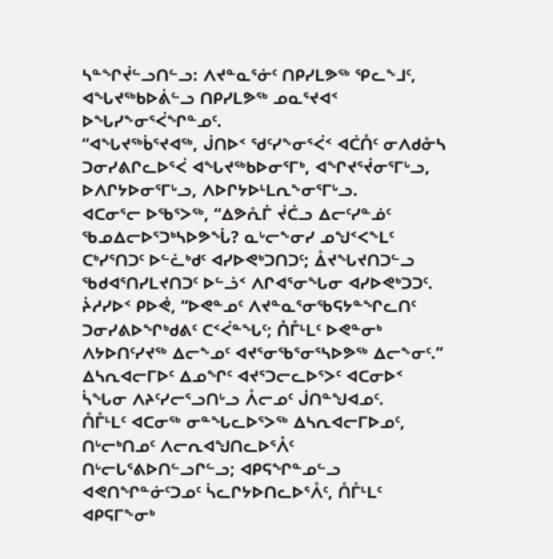ᓴᓐᖏᔫᓪᓗᑎᓪᓗ: ᐱᔪᓐᓇᕐᓃᑦ ᑎᑭᓯᒪᕗᖅ ᕿᓚᖕᒧᑦ, ᐊᖓᔪᖅᑲᐅᕖᓪᓗ ᑎᑭᓯᒪᕗᖅ ᓄᓇᕐᔪᐊᑉ ᐅᖓᓯᖕᓂᕐᐹᖏᓐᓄᑦ.
“ᐊᖓᔪᖅᑳᕐᔪᐊᖅ, ᒎᑎᐅᑉ ᖁᑦᓯᖕᓂᕐᐹᑉ ᐊᑖᑍᑦ ᓂᐱᑯᓁᓴ ᑐᓂᓯᕕᒋᓚᐅᕐᐹ ᐊᖓᔪᖅᑲᐅᓂᕐᒥᒃ, ᐊᖏᔪᕐᔫᓂᕐᒥᒡᓗ, ᐅᐱᒋᔭᐅᓂᕐᒥᒡᓗ, ᐱᐅᒋᔭᐅᒻᒪᕆᖕᓂᕐᒥᒡᓗ.
ᐊᑕᓂᕐᓕ ᐅᖃᕐᐳᖅ, “ᐃᕗᕅᒦ ᔫᑖᓗ ᐃᓕᑦᓯᓐᓅᑦ ᖃᓄᐃᓕᐅᕐᑐᒃᓴᐅᕗᖔ? ᓇᒡᓕᖕᓂᓯ ᓄᖑᑉᐸᖕᒪᑦ ᑕᒃᓯᕐᑎᑐᑦ ᐅᓪᓛᒃᑯᑦ ᐊᓯᐅᕙᒃᑐᑎᑐᑦ; ᐂᔪᖓᔪᑎᑐᓪᓗ ᖃᑯᐊᕐᑎᓯᒪᔪᑎᑐᑦ ᐅᓪᓘᑉ ᐱᒋᐊᕐᓂᖓᓂ ᐊᓯᐅᕙᒃᑐᑐᑦ.
ᔩᓱᓯᐅᑉ ᑭᐅᕚ, “ᐅᕙᓐᓄᑦ ᐱᔪᓐᓇᕐᓂᖃᕋᔭᓐᖏᓚᑎᑦ ᑐᓂᓯᕕᐅᖏᒃᑯᕕᑦ ᑕᑉᐹᓐᖓᑦ; ᑍᒤᒻᒪᑦ ᐅᕙᓐᓂᒃ ᐱᔭᐅᑎᑦᓯᔪᖅ ᐃᓕᖕᓄᑦ ᐊᔪᕐᓂᖃᕐᓂᕐᓴᐅᕗᖅ ᐃᓕᖕᓂᑦ.”
ᐃᓴᕆᐊᓕᒥᐅᑦ ᐃᓄᖏᑦ ᐊᔪᕐᑐᓕᓚᐅᕐᐳᑦ ᐊᑕᓂᐅᑉ ᓵᖓᓂ ᐱᔨᑦᓯᓕᕐᓗᑎᒡᓗ ᐰᓕᓄᑦ ᒎᑎᓐᖑᐊᓄᑦ.
ᑍᒤᒻᒪᑦ ᐊᑕᓂᖅ ᓂᓐᖓᓚᐅᕐᐳᖅ ᐃᓴᕆᐊᓕᒥᐅᓄᑦ, ᑎᒡᓕᒃᑎᓄᑦ ᐱᓕᕆᐊᖑᑎᓚᐅᕐᐰᑦ ᑎᒡᓕᒐᕐᕕᐅᑎᓪᓗᒋᓪᓗ; ᐊᑭᕋᖏᓐᓄᓪᓗ ᐊᕙᑎᖏᓐᓃᑦᑐᓄᑦ ᓵᓚᒋᔭᐅᑎᓚᐅᕐᐰᑦ, ᑍᒤᒻᒪᑦ ᐊᑭᕋᒥᖕᓂᒃ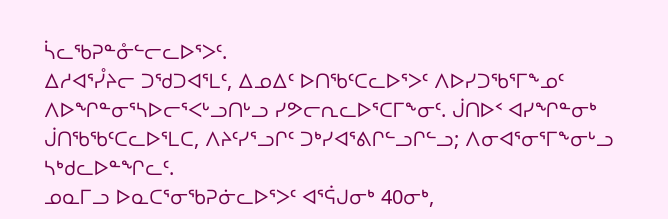ᓵᓚᖃᕈᓐᓁᓪᓕᓚᐅᕐᐳᑦ.
ᐃᓱᐊᕐᓮᔨᓕ ᑐᖁᑐᐊᕐᒪᑦ, ᐃᓄᐃᑦ ᐅᑎᖃᑦᑕᓚᐅᕐᐳᑦ ᐱᐅᓯᑐᖃᕐᒥᖕᓄᑦ ᐱᐅᖏᓐᓂᕐᓴᐅᓕᕐᐸᒡᓗᑎᒡᓗ ᓯᕗᓕᕆᓚᐅᕐᑕᒥᖕᓂᑦ. ᒎᑎᐅᑉ ᐊᓯᖏᓐᓂᒃ ᒎᑎᖃᖃᑦᑕᓚᐅᕐᒪᑕ, ᐱᔨᑦᓯᕐᓗᒋᑦ ᑐᒃᓯᐊᕐᕕᒋᓪᓗᒋᓪᓗ; ᐱᓂᐊᕐᓂᕐᒥᖕᓂᒡᓗ ᓴᒃᑯᓚᐅᓐᖏᓚᑦ.
ᓄᓇᒥᓗ ᐅᓇᑕᕐᓂᖃᕈᓃᓚᐅᕐᐳᑦ ᐊᕐᕌᒍᓂᒃ 40ᓂᒃ,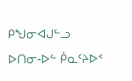ᑭᖑᓂᐊᒍᓪᓗ ᐅᑎᓂ-ᐅᓪ ᑮᓇᑦᔨᐅᑉ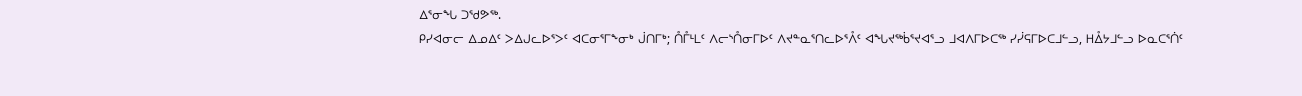ᐃᕐᓂᖓ ᑐᖁᕗᖅ.
ᑭᓯᐊᓂᓕ ᐃᓄᐃᑦ ᐳᐃᒍᓚᐅᕐᐳᑦ ᐊᑕᓂᕐᒥᖕᓂᒃ ᒎᑎᒥᒃ; ᑍᒤᒻᒪᑦ ᐱᓕᔅᑍᓂᒥᐅᑦ ᐱᔪᓐᓇᕐᑎᓚᐅᕐᐰᑦ ᐊᖓᔪᖅᑳᕐᔪᐊᕐᓗ ᒧᐊᐱᒥᐅᑕᖅ ᓯᓰᕋᒥᐅᑕᒧᓪᓗ, ᕼᐂᔭᒧᓪᓗ ᐅᓇᑕᕐᑏᑦ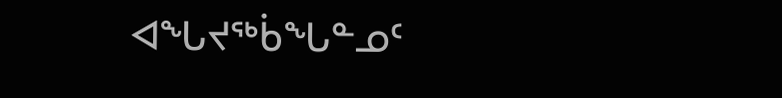ᐊᖓᔪᖅᑳᖓᓐᓄᑦ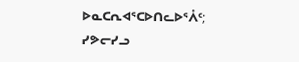ᐅᓇᑕᕆᐊᕐᑕᐅᑎᓚᐅᕐᐰᑦ; ᓯᕗᓕᓯᓗ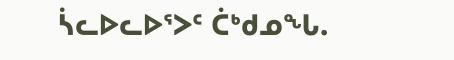ᓵᓚᐅᓚᐅᕐᐳᑦ ᑖᒃᑯᓄᖓ.